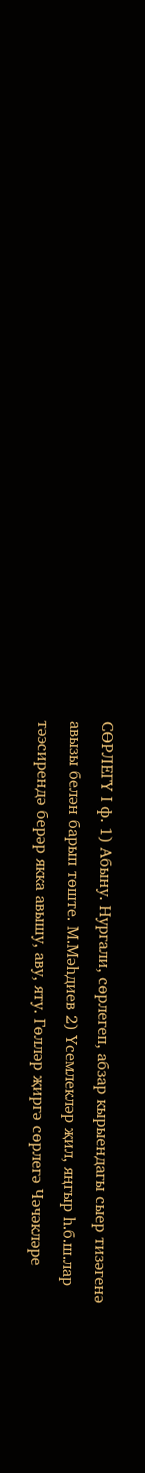СӨРЛЕГҮ I ф. 1) Абыну. Нургали, сөрлегеп, абзар кырыендагы сыер тизәгенә авызы белән барып төште. М.Мәһдиев 2) Үсемлекләр җил, яңгыр һ.б.ш.лар тәэсирендә берәр якка авышу, аву, яту. Гөлләр җиргә сөрлегә Чәчәкләре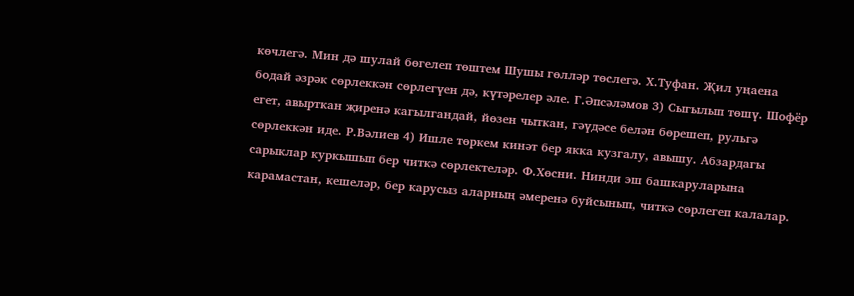көчлегә. Мин дә шулай бөгелеп төштем Шушы гөлләр төслегә. Х.Туфан. Җил уңаена бодай әзрәк сөрлеккән сөрлегүен дә, күтәрелер әле. Г.Әпсәләмов 3) Сыгылып төшү. Шофёр егет, авырткан җиренә кагылгандай, йөзен чыткан, гәүдәсе белән бөрешеп, рульгә сөрлеккән иде. Р.Вәлиев 4) Ишле төркем кинәт бер якка кузгалу, авышу. Абзардагы сарыклар куркышып бер читкә сөрлектеләр. Ф.Хөсни. Нинди эш башкаруларына карамастан, кешеләр, бер карусыз аларның әмеренә буйсынып, читкә сөрлегеп калалар.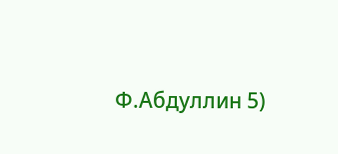Ф.Абдуллин 5)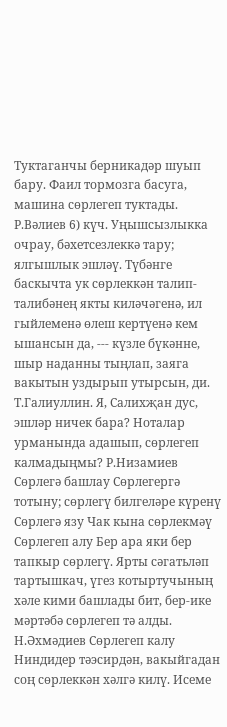Туктаганчы берникадәр шуып бару. Фаил тормозга басуга, машина сөрлегеп туктады. Р.Вәлиев 6) күч. Уңышсызлыкка очрау, бәхетсезлеккә тару; ялгышлык эшләү. Түбәнге баскычта ук сөрлеккән талип-талибәнең якты киләчәгенә, ил гыйлеменә өлеш кертүенә кем ышансын да, --- күзле бүкәнне, шыр наданны тыңлап, заяга вакытын уздырып утырсын, ди. Т.Галиуллин. Я, Салихҗан дус, эшләр ничек бара? Ноталар урманында адашып, сөрлегеп калмадыңмы? Р.Низамиев Сөрлегә башлау Сөрлегергә тотыну; сөрлегү билгеләре күренү Сөрлегә язу Чак кына сөрлекмәү Сөрлегеп алу Бер ара яки бер тапкыр сөрлегү. Ярты сәгатьләп тартышкач, үгез котыртучының хәле кими башлады бит, бер-ике мәртәбә сөрлегеп тә алды. Н.Әхмәдиев Сөрлегеп калу Ниндидер тәэсирдән, вакыйгадан соң сөрлеккән хәлгә килү. Исеме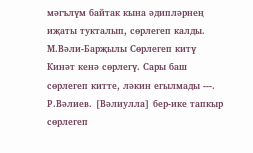мәгълүм байтак кына әдипләрнең иҗаты тукталып, сөрлегеп калды. М.Вәли-Барҗылы Сөрлегеп китү Кинәт кенә сөрлегү. Сары баш сөрлегеп китте, ләкин егылмады ---. Р.Вәлиев. [Вәлиулла] бер-ике тапкыр сөрлегеп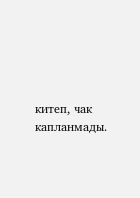китеп, чак капланмады.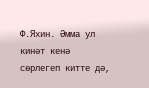Ф.Яхин. Әмма ул кинәт кенә сөрлегеп китте дә,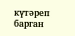күтәреп барган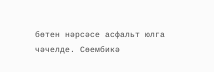бөтен нәрсәсе асфальт юлга чәчелде. Сөембикә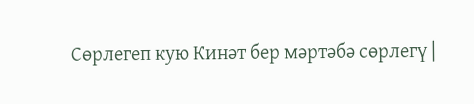Сөрлегеп кую Кинәт бер мәртәбә сөрлегү |